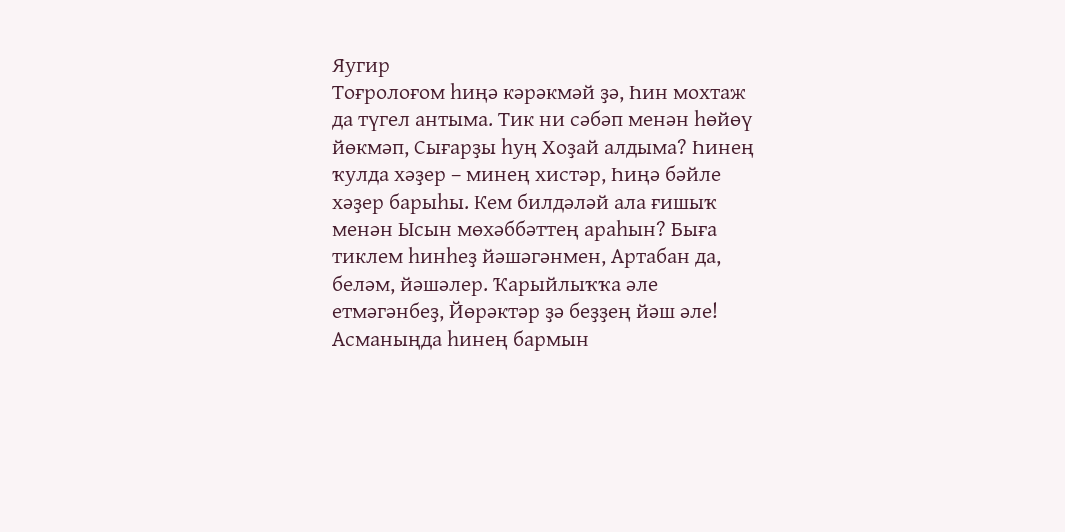Яугир
Тоғролоғом һиңә кәрәкмәй ҙә, Һин мохтаж да түгел антыма. Тик ни сәбәп менән һөйөү йөкмәп, Сығарҙы һуң Хоҙай алдыма? Һинең ҡулда хәҙер – минең хистәр, Һиңә бәйле хәҙер барыһы. Кем билдәләй ала ғишыҡ менән Ысын мөхәббәттең араһын? Быға тиклем һинһеҙ йәшәгәнмен, Артабан да, беләм, йәшәлер. Ҡарыйлыҡҡа әле етмәгәнбеҙ, Йөрәктәр ҙә беҙҙең йәш әле! Асманыңда һинең бармын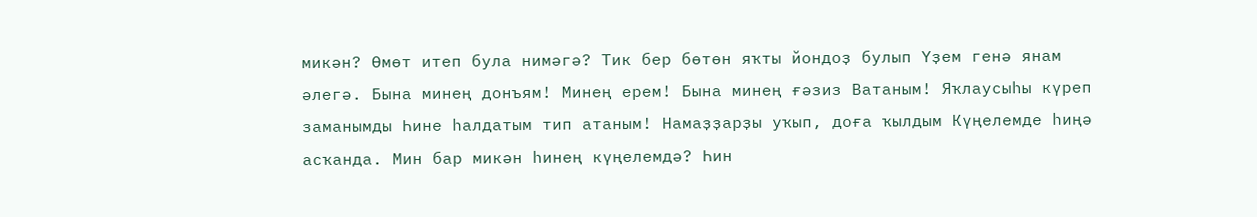микән? Өмөт итеп була нимәгә? Тик бер бөтөн яҡты йондоҙ булып Үҙем генә янам әлегә. Бына минең донъям! Минең ерем! Бына минең ғәзиз Ватаным! Яҡлаусыһы күреп заманымды Һине һалдатым тип атаным! Намаҙҙарҙы уҡып, доға ҡылдым Күңелемде һиңә асҡанда. Мин бар микән һинең күңелемдә? Һин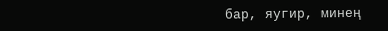бар, яугир, минең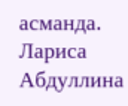асманда. Лариса Абдуллина